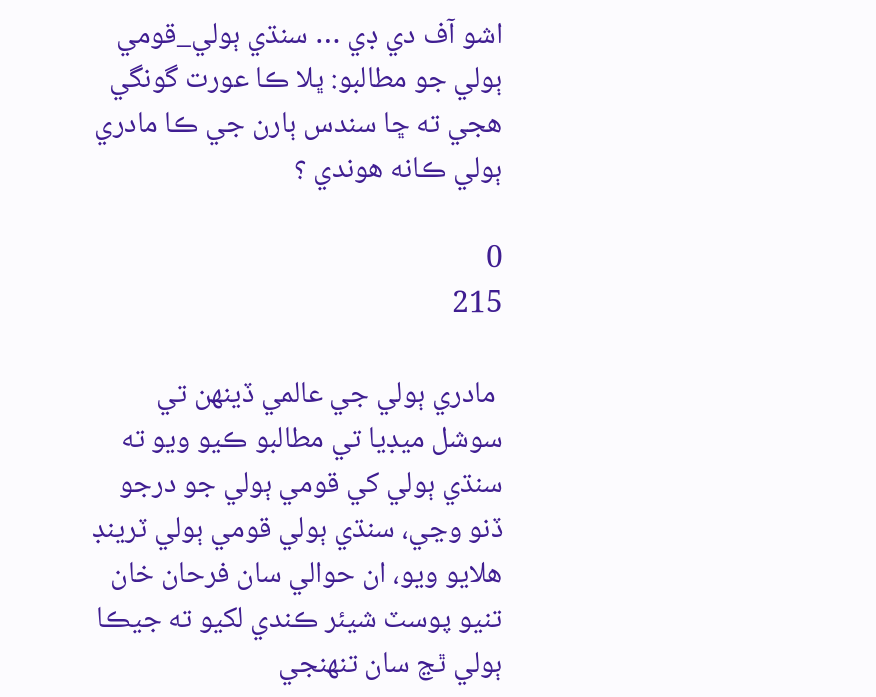اشو آف دي ڊي … سنڌي ٻولي_قومي ٻولي جو مطالبو: ڀلا ڪا عورت گونگي هجي ته ڇا سندس ٻارن جي ڪا مادري ٻولي ڪانه هوندي ؟

0
215

 مادري ٻولي جي عالمي ڏينهن تي سوشل ميڊيا تي مطالبو ڪيو ويو ته سنڌي ٻولي کي قومي ٻولي جو درجو ڏنو وڃي، سنڌي ٻولي قومي ٻولي ٽرينڊ هلايو ويو، ان حوالي سان فرحان خان تنيو پوسٽ شيئر ڪندي لکيو ته جيڪا ٻولي ٿڃ سان تنهنجي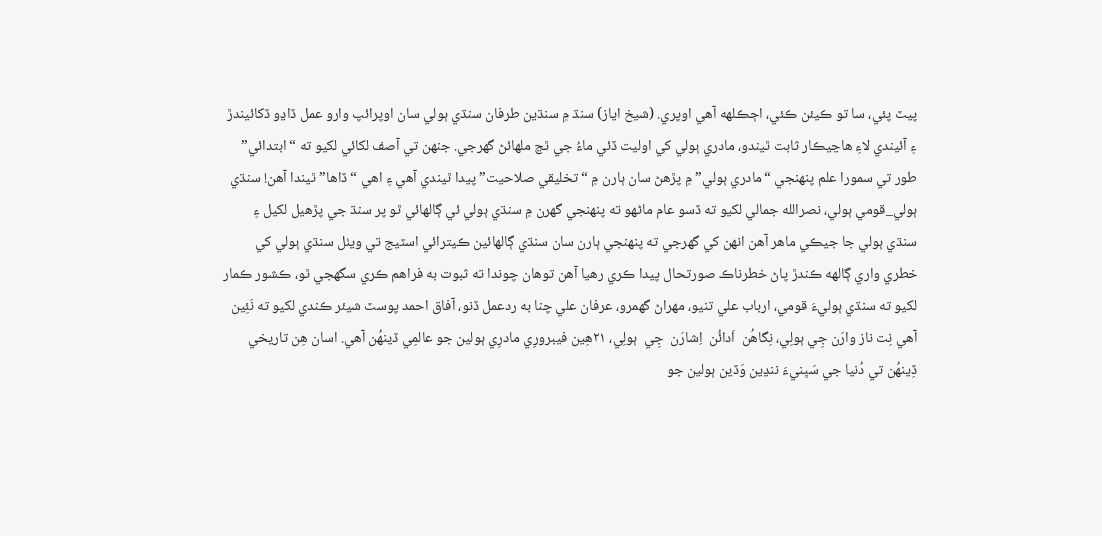پيٽ پئي، سا تو ڪيئن ڪئي، اڄڪلهه آھي اوپري. (شيخ اياز) سنڌ ۾ سنڌين طرفان سنڌي ٻولي سان اوپرائپ وارو عمل ڏاڍو ڏکائيندڙ ۽ آئيندي لاءِ ھاڃيڪار ثابت ٿيندو، مادري ٻولي کي اوليت ڏئي ماءُ جي ٿڃ ملهائڻ گهرجي. جنهن تي آصف لکائي لکيو ته “ابتدائي” طور تي سمورا علم پنهنجي “مادري ٻولي” ۾ پڙهڻ سان ٻارن ۾ “تخليقي صلاحيت” پيدا ٿيندي آهي ۽ اھي “ڏاھا” ٿيندا آهن! سنڌي ٻولي_قومي ٻولي، نصرالله جمالي لکيو ته ڏسو عام ماڻهو ته پنھنجي گهرن ۾ سنڌي ٻولي ئي ڳالھائي ٿو پر سنڌ جي پڙھيل لکيل ۽ سنڌي ٻولي جا جيڪي ماھر آهن انهن کي گهرجي ته پنهنجي ٻارن سان سنڌي ڳالھائين ڪيترائي اسٽيج تي ويٺل سنڌي ٻولي کي خطري واري ڳالھه ڪندڙ پاڻ خطرناڪ صورتحال پيدا ڪري رھيا آھن توهان چوندا ته ثبوت به فراهم ڪري سگهجي ٿو، ڪشور ڪمار لکيو ته سنڌي ٻوليءَ قومي، ارباب علي تنيو، مهراڻ گهمرو، عرفان علي چنا به ردعمل ڏنو، آفاق احمد پوسٽ شيئر ڪندي لکيو ته نَئِين آھي نِت ناز وارَن جِي ٻولِي، نِگاهُن  اَدائُن  اِشارَن  جِي  ٻولِي، ٢١هِين فيبرورِي مادرِي ٻولين جو عالمِي ڏينهُن آھي. اسان هِن تاريخي ڏِينهُن تي دُنيا جي سَڀنيءَ ننڍين وَڏين ٻولين جو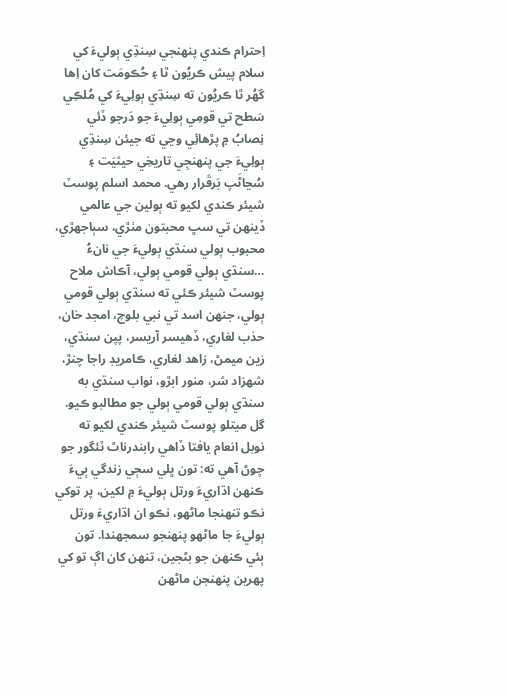اِحترام ڪندي پنهنجي سِنڌِي ٻوليءَ کي سلام پيش ڪريُون ٿا ۽ حُڪومَت کان اِها گھُر ٿا ڪريُون ته سِنڌِي ٻولِيءَ کي مُلڪِي سَطح تي قومِي ٻولِيءَ جو دَرجو ڏئي نِصابُ ۾ پڙهائِي وڃي ته جيئن سِنڌِي ٻولِيءَ جي پنهنجِي تاريخِي حيثيَت ۽ سُڃاڻَپ بَرقَرار رهي. محمد اسلم پوسٽ شيئر ڪندي لکيو ته ٻولين جي عالمي ڏينهن تي سڀ محبتون مٺڙي، سٻاجهڙي، محبوب ٻولي سنڌي ٻوليءَ جي نانءُ …سنڌي ٻولي قومي ٻولي، آڪاش ملاح پوسٽ شيئر ڪئي ته سنڌي ٻولي قومي ٻولي، جنهن اسد تي نبي بلوچ، امجد خان، حذب لغاري، ڏهيسر آريسر، پپن سنڌي، زين ميمڻ، زاهد لغاري، ڪامريڊ راجا چنڙ، شهزاد شر، منور ابڙو، نواب سنڌي به سنڌي ٻولي قومي ٻولي جو مطالبو ڪيو. گل ميتلو پوسٽ شيئر ڪندي لکيو ته نوبل انعام يافتا ڏاهي رابندرناٿ ٽئگور جو چوڻ آهي ته: تون ڀلي سڄي زندگي ٻيءَ ڪنھن اڌاريءَ ورتل ٻوليءَ ۾ لکين، پر توکي نڪو تنھنجا ماڻھو، نڪو ان اڌاريءَ ورتل ٻوليءَ جا ماڻھو پنھنجو سمجهندا. تون ٻئي ڪنھن جو بڻجين، تنھن کان اڳ تو کي پھرين پنھنجن ماڻهن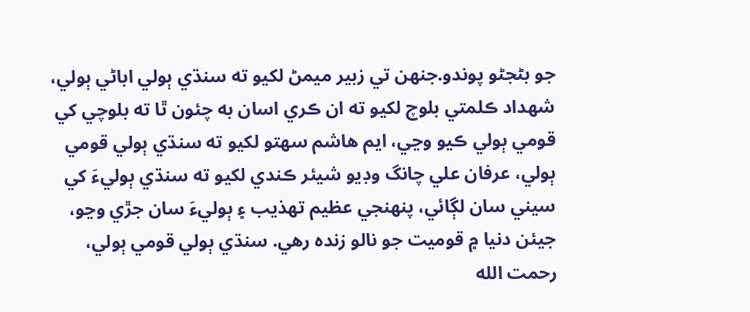جو بڻجڻو پوندو.جنهن تي زبير ميمڻ لکيو ته سنڌي ٻولي اباڻي ٻولي، شهداد ڪلمتي بلوچ لکيو ته ان ڪري اسان به چئون ٿا ته بلوچي کي قومي ٻولي ڪيو وڃي، ايم هاشم سهتو لکيو ته سنڌي ٻولي قومي ٻولي، عرفان علي چانگ وڊيو شيئر ڪندي لکيو ته سنڌي ٻوليءَ کي سيني سان لڳائي، پنهنجي عظيم تھذيب ۽ ٻوليءَ سان جڙي وڃو، جيئن دنيا ۾ قوميت جو نالو زنده رھي. سنڌي ٻولي قومي ٻولي، رحمت الله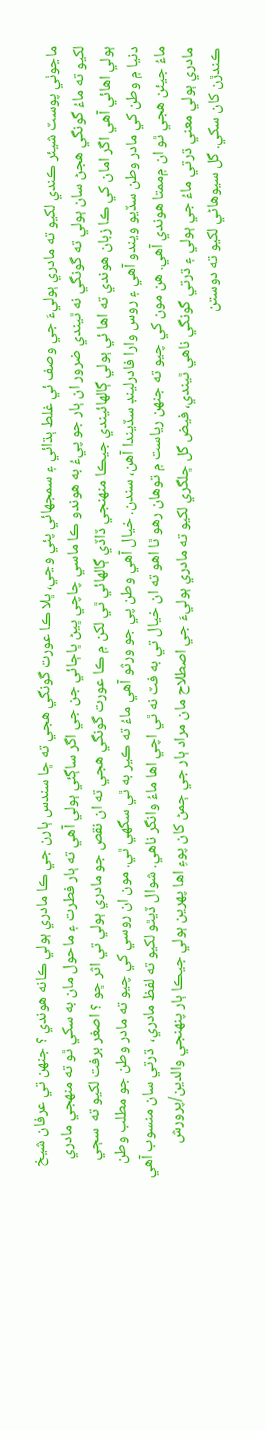ماڃوٺي پوسٽ شيئر ڪندي لکيو ته مادري ٻوليءَ جي وصف ئي غلط ٻڌائي ۽ سمجھائي پئي وڃي، ڀلا ڪا عورت گونگي ھجي ته ڇا سندس ٻارن جي ڪا مادري ٻولي ڪانه ھوندي ؟ جنهن تي عرفان شيخ لکيو ته ماءُ گونگي ھجڻ سان ٻولي ته گونگي نه ٿيندي ضرور ان ٻار جو پيءُ به ھوندو ڪا ماسي چاچي ڀيڻ ڀاڄائي جن جي اگر ساڳئي ٻولي آھي ته ٻار فطرت ۽ ماحول مان به سکي ٿو ته منھجي مادري ٻولي اھائي آھي اگر امان کي ڪا زبان هوندي ته اها ئي ٻولي ڳالهائيندي جيڪا منهنجي ڏاڏي ڳالهائي ٿي لکن ۾ ڪا عورت گونگي ھجي ته ان نقص جو مادري ٻولي تي اثر ڇو ؟ اصغر برفت لکيو ته  سڄي دنيا ۾ وطن کي مادر وطن سڏيو ويندو آھي ۽ روس وارا فادرلينڊ سڏيندا آھن، سندن. خيال آھي وطن پي جو ورثو آھي ماءُ ته ڪير به ٿي سگھي ٿي. مون ان روسي کي چيو ته مادر وطن جو مطلب وطن ماءُ جيئن ھجي ٿو ان ۾ممتا ھوندي آھي. ھن مون کي چيو ته جنھن رياست ۾ توھان رھو ٿا اھو ته ان خيال تي به فٽ نه ٿي اچي اھا ماءُ وانگر ناھي. شوال ڏيٿو لکيو ته لفظ مادري،  ڌرتي سان منسوب آھي مادري ٻولي معني ڌرتي ماءُ جي ٻولي ۽ ڌرتي گونگي ناهي ٿيندي، فيض گل ڇلگري لکيو ته مادري ٻوليءَ جي اصطلاح مان مراد ٻار جي ڄمڻ کان پوءِ اھا پھرين ٻولي جيڪا ٻار پنهنجي والدين/پرورش ڪندڙن کان سکي. گل سيوهاڻي لکيو ته دوستن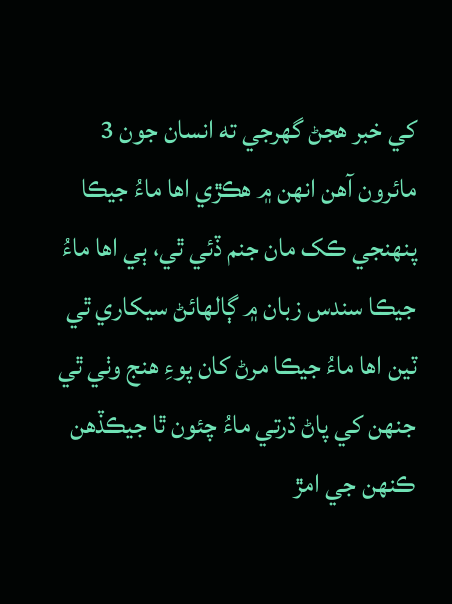کي خبر ھجڻ گھرجي ته انسان جون 3 مائرون آھن انھن ۾ ھڪڙي اھا ماءُ جيڪا پنھنجي ڪک مان جنم ڏئي ٿي، ٻي اھا ماءُ جيڪا سندس زبان ۾ ڳالھائڻ سيکاري ٿي ٽين اھا ماءُ جيڪا مرڻ کان پوءِ ھنج وٺي ٿي جنھن کي پاڻ ڌرتي ماءُ چئون ٿا جيڪڏھن ڪنھن جي امڙ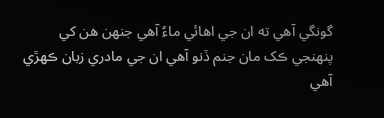گونگي آھي ته ان جي اھائي ماءُ آھي جنھن ھن کي پنھنجي ڪک مان جنم ڏنو آھي ان جي مادري زبان ڪھڙي آھي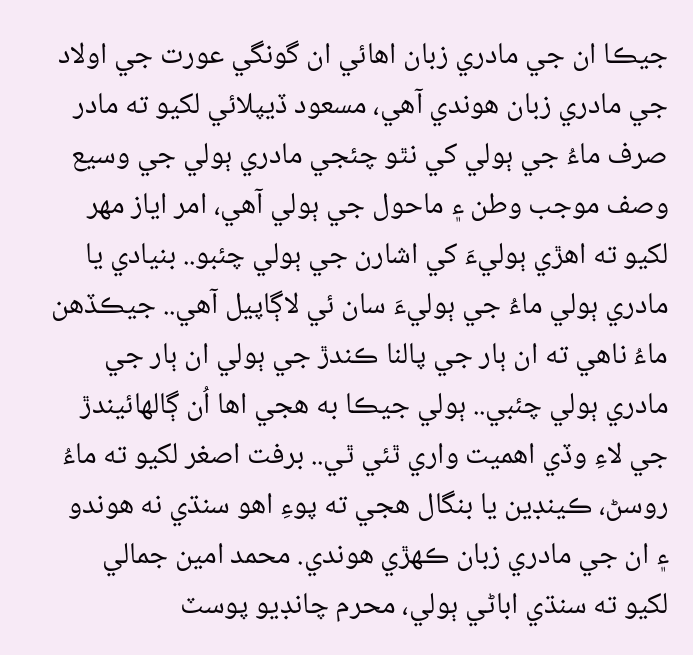جيڪا ان جي مادري زبان اھائي ان گونگي عورت جي اولاد جي مادري زبان ھوندي آھي، مسعود ڏيپلائي لکيو ته مادر صرف ماءُ جي ٻولي کي نٿو چئجي مادري ٻولي جي وسيع وصف موجب وطن ۽ ماحول جي ٻولي آهي، امر اياز مهر لکيو ته اهڙي ٻوليءَ کي اشارن جي ٻولي چئبو.. بنيادي يا مادري ٻولي ماءُ جي ٻوليءَ سان ئي لاڳاپيل آهي.. جيڪڏهن ماءُ ناهي ته ان ٻار جي پالنا ڪندڙ جي ٻولي ان ٻار جي مادري ٻولي چئبي.. ٻولي جيڪا به هجي اها اُن ڳالهائيندڙ جي لاءِ وڏي اهميت واري ٿئي ٿي.. برفت اصغر لکيو ته ماءُ روسڻ، ڪينڊين يا بنگال ھجي ته پوءِ اھو سنڌي نه ھوندو ۽ ان جي مادري زبان ڪھڙي ھوندي. محمد امين جمالي لکيو ته سنڌي اباڻي ٻولي، محرم چانڊيو پوسٽ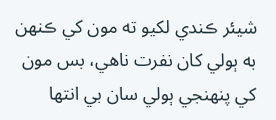شيئر ڪندي لکيو ته مون کي ڪنهن به ٻولي کان نفرت ناهي، بس مون کي پنهنجي ٻولي سان بي انتها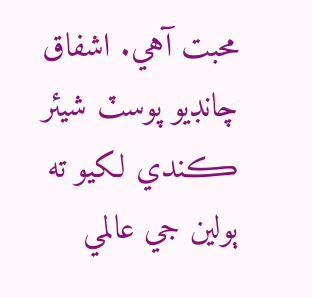محبت آهي. اشفاق چانڊيو پوسٽ شيئر ڪندي لکيو ته ٻولين جي عالمي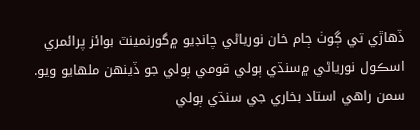ڏهاڙي تي ڳوٺ ڄام خان نورياڻي چانڊيو ۾گورنمينٽ بوائز پرائمري اسڪول نورياڻي ۾سنڌي ٻولي قومي ٻولي جو ڏينھن ملھايو ويو. سمن راهي استاد بخاري جي سنڌي ٻولي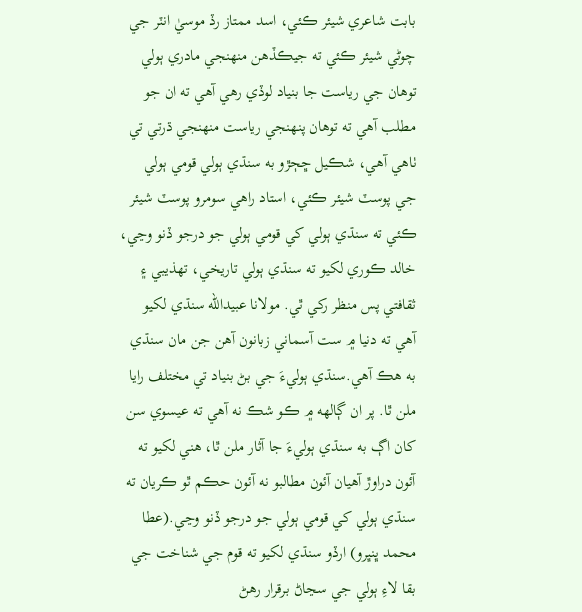بابت شاعري شيئر ڪئي، اسد ممتاز رڏ موسيٰ انٽر جي چوڻي شيئر ڪئي ته جيڪڏهن منهنجي مادري ٻولي توهان جي رياست جا بنياد لوڏي رهي آهي ته ان جو مطلب آهي ته توهان پنهنجي رياست منهنجي ڌرتي تي ٺاهي آهي، شڪيل ڇڄڙو به سنڌي ٻولي قومي ٻولي جي پوسٽ شيئر ڪئي، استاد راهي سومرو پوسٽ شيئر ڪئي ته سنڌي ٻولي کي قومي ٻولي جو درجو ڏنو وڃي، خالد ڪوري لکيو ته سنڌي ٻولي تاريخي، تهذيبي ۽ ثقافتي پس منظر رکي ٿي. مولانا عبيدالله سنڌي لکيو آهي ته دنيا ۾ ست آسماني زبانون آهن جن مان سنڌي به هڪ آهي.سنڌي ٻوليءَ جي بڻ بنياد تي مختلف رايا ملن ٿا. پر ان ڳالهه ۾ ڪو شڪ نه آهي ته عيسوي سن کان اڳ به سنڌي ٻوليءَ جا آثار ملن ٿا، هني لکيو ته آئون دراوڙ آهيان آئون مطالبو نه آئون حڪم ٿو ڪريان ته سنڌي ٻولي کي قومي ٻولي جو درجو ڏنو وڃي.(عطا محمد ڀنڀرو) ارڏو سنڌي لکيو ته قوم جي شناخت جي بقا لاءِ ٻولي جي سڃاڻ برقرار رهڻ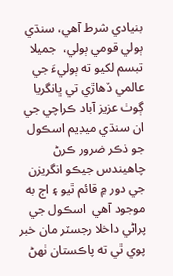بنيادي شرط آهي، سنڌي ٻولي قومي ٻولي،  جميلا تبسم لکيو ته ٻوليءَ جي عالمي ڏهاڙي تي ڀانگريا ڳوٺ عزيز آباد ڪراچي جي ان سنڌي ميڊيم اسڪول جو ذڪر ضرور ڪرڻ چاهيندس جيڪو انگريزن جي دور ۾ قائم ٿيو ۽ اڄ به موجود آهي  اسڪول جي پراڻي داخلا رجسٽر مان خبر پوي ٿي ته پاڪستان ٺھڻ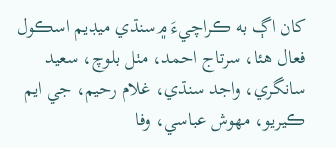کان اڳ به ڪراچيءَ ۾سنڌي ميڊيم اسڪول فعال هئا، سرتاج احمد، مٺل بلوچ، سعيد سانگري، واجد سنڌي، غلام رحيم، جي ايم ڪيريو، مهوش عباسي، وفا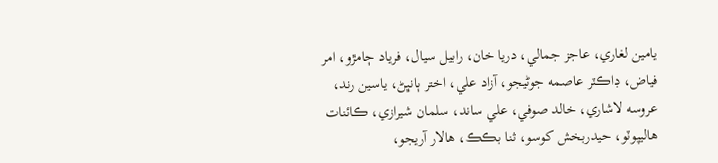يامين لغاري، عاجز جمالي، دريا خان، رابيل سيال، فرياد ڄامڙو، امر فياض، ڊاڪٽر عاصمه جوڻيجو، آزاد علي، اختر ٻانڀڻ، ياسين رند، عروسه لاشاري، خالد صوفي، علي ساند، سلمان شيرازي، ڪائنات هاليپوٽو، حيدربخش کوسو، ثنا بڪڪ، هالار آريجو،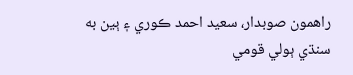راهمون صوبدار، سعيد احمد ڪوري ۽ ٻين به سنڌي ٻولي قومي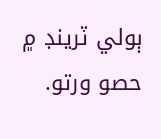ٻولي ٽرينڊ ۾ حصو ورتو.